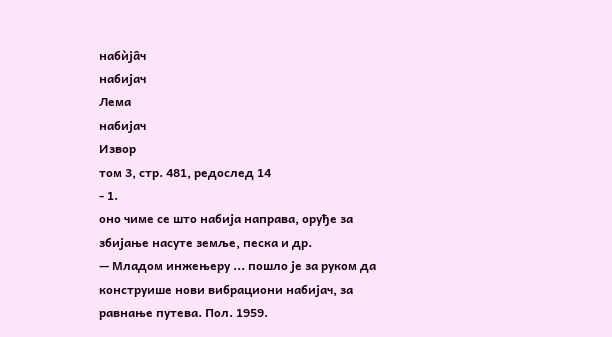набѝја̑ч
набијач
Лема
набијач
Извор
том 3, стр. 481, редослед 14
- 1.
оно чиме се што набија направа, оруђе за збијање насуте земље, песка и др.
— Младом инжењеру ... пошло је за руком да конструише нови вибрациони набијач, за равнање путева. Пол. 1959.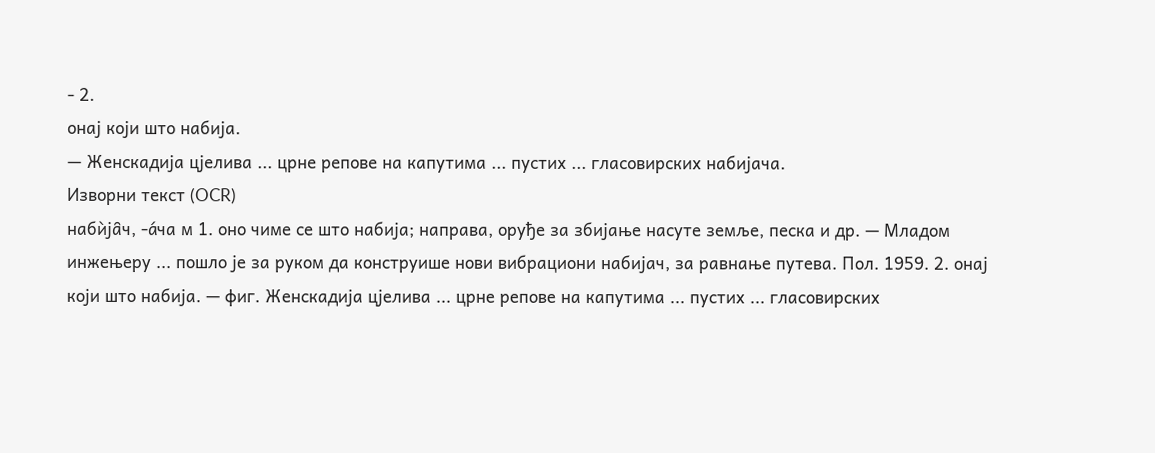- 2.
онај који што набија.
— Женскадија цјелива ... црне репове на капутима ... пустих ... гласовирских набијача.
Изворни текст (OCR)
набѝја̑ч, -а́ча м 1. оно чиме се што набија; направа, оруђе за збијање насуте земље, песка и др. — Младом инжењеру ... пошло је за руком да конструише нови вибрациони набијач, за равнање путева. Пол. 1959. 2. онај који што набија. — фиг. Женскадија цјелива ... црне репове на капутима ... пустих ... гласовирских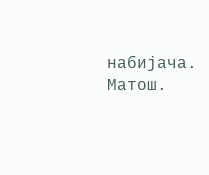набијача. Матош.